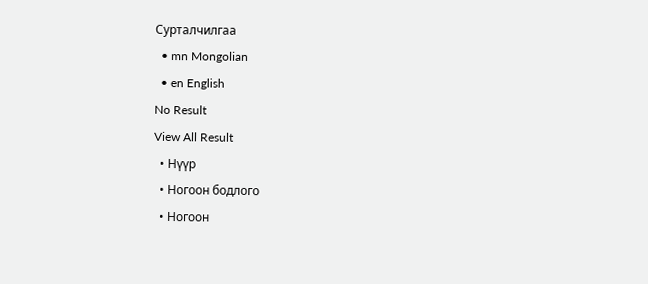Сурталчилгаа
  • mn Mongolian
  • en English
No Result
View All Result
  • Нүүр
  • Ногоон бодлого
  • Ногоон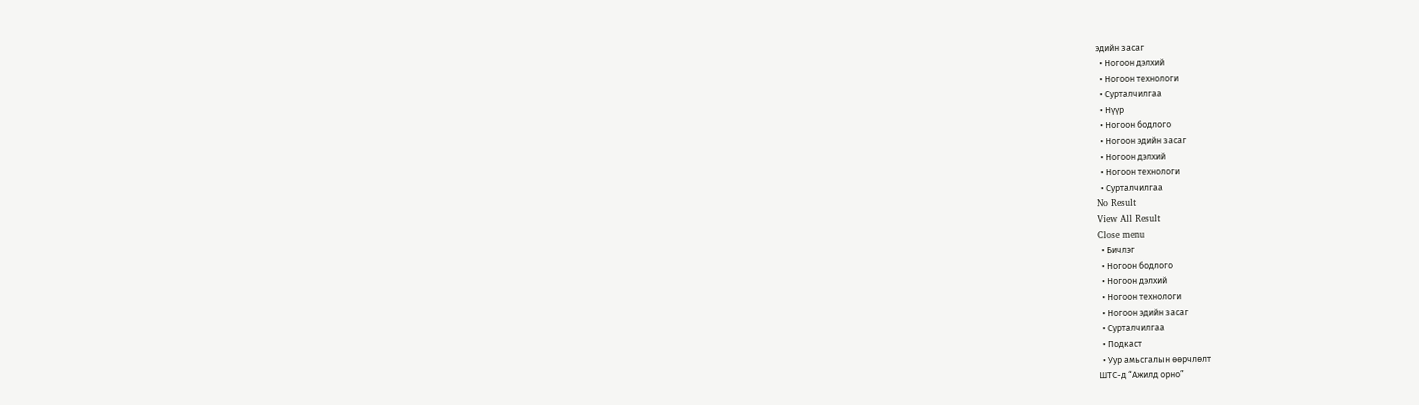эдийн засаг
  • Ногоон дэлхий
  • Ногоон технологи
  • Сурталчилгаа
  • Нүүр
  • Ногоон бодлого
  • Ногоон эдийн засаг
  • Ногоон дэлхий
  • Ногоон технологи
  • Сурталчилгаа
No Result
View All Result
Close menu
  • Бичлэг
  • Ногоон бодлого
  • Ногоон дэлхий
  • Ногоон технологи
  • Ногоон эдийн засаг
  • Сурталчилгаа
  • Подкаст
  • Уур амьсгалын өөрчлөлт
ШТС-д “Ажилд орно”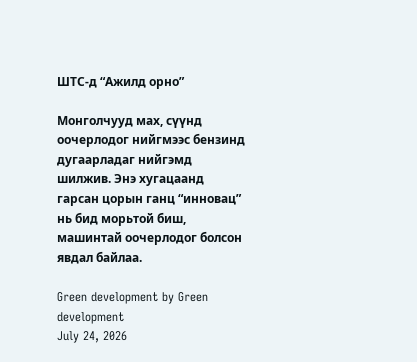ШТС-д “Ажилд орно”

Монголчууд мах, сүүнд оочерлодог нийгмээс бензинд дугаарладаг нийгэмд шилжив. Энэ хугацаанд гарсан цорын ганц “инновац” нь бид морьтой биш, машинтай оочерлодог болсон явдал байлаа.

Green development by Green development
July 24, 2026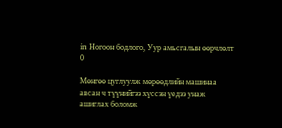in Ногоон бодлого, Уур амьсгалын өөрчлөлт
0

Мөнгөө цуглуулж мөрөөдлийн машинаа авсан ч түүнийгээ хүссэн үедээ унаж ашиглах боломж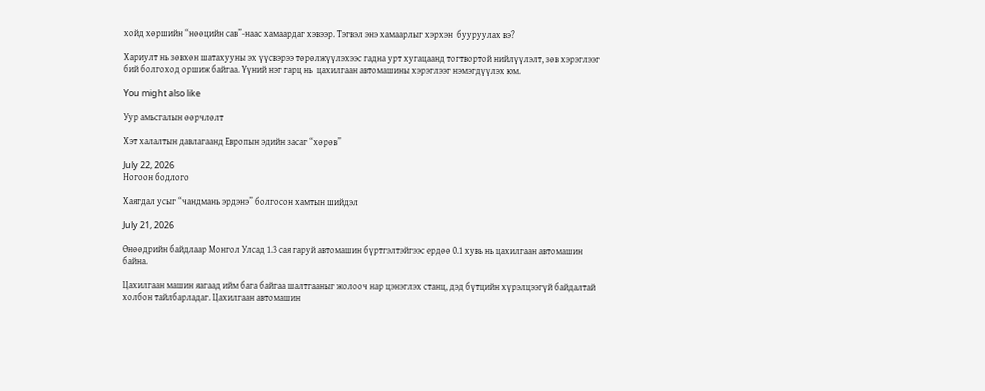хойд хөршийн “нөөцийн сав”-наас хамаардаг хэвээр. Тэгвэл энэ хамаарлыг хэрхэн  бууруулах вэ?

Хариулт нь зөвхөн шатахууны эх үүсвэрээ төрөлжүүлэхээс гадна урт хугацаанд тогтвортой нийлүүлэлт, зөв хэрэглээг бий болгоход оршиж байгаа. Үүний нэг гарц нь  цахилгаан автомашины хэрэглээг нэмэгдүүлэх юм.

You might also like

Уур амьсгалын өөрчлөлт

Хэт халалтын давлагаанд Европын эдийн засаг “хөрөв”

July 22, 2026
Ногоон бодлого

Хаягдал усыг “чандмань эрдэнэ” болгосон хамтын шийдэл

July 21, 2026

Өнөөдрийн байдлаар Монгол Улсад 1.3 сая гаруй автомашин бүртгэлтэйгээс ердөө 0.1 хувь нь цахилгаан автомашин байна.

Цахилгаан машин яагаад ийм бага байгаа шалтгааныг жолооч нар цэнэглэх станц, дэд бүтцийн хүрэлцээгүй байдалтай холбон тайлбарладаг. Цахилгаан автомашин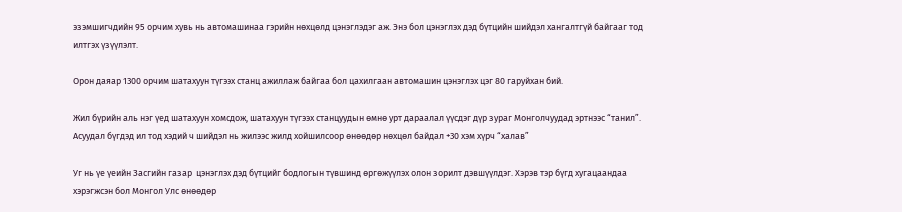эзэмшигчдийн 95 орчим хувь нь автомашинаа гэрийн нөхцөлд цэнэглэдэг аж. Энэ бол цэнэглэх дэд бүтцийн шийдэл хангалтгүй байгааг тод илтгэх үзүүлэлт.

Орон даяар 1300 орчим шатахуун түгээх станц ажиллаж байгаа бол цахилгаан автомашин цэнэглэх цэг 80 гаруйхан бий.

Жил бүрийн аль нэг үед шатахуун хомсдож, шатахуун түгээх станцуудын өмнө урт дараалал үүсдэг дүр зураг Монголчуудад эртнээс “танил”. Асуудал бүгдэд ил тод хэдий ч шийдэл нь жилээс жилд хойшилсоор өнөөдөр нөхцөл байдал +30 хэм хүрч “халав”

Уг нь үе үеийн Засгийн газар  цэнэглэх дэд бүтцийг бодлогын түвшинд өргөжүүлэх олон зорилт дэвшүүлдэг. Хэрэв тэр бүгд хугацаандаа хэрэгжсэн бол Монгол Улс өнөөдөр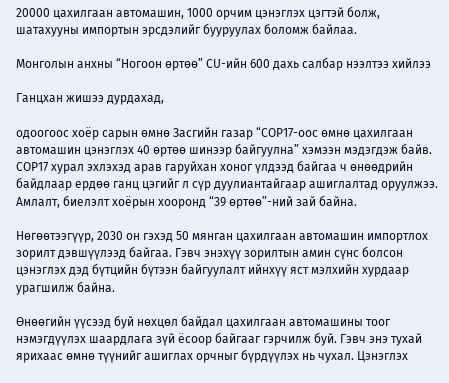20000 цахилгаан автомашин, 1000 орчим цэнэглэх цэгтэй болж, шатахууны импортын эрсдэлийг бууруулах боломж байлаа.

Монголын анхны “Ногоон өртөө” CU-ийн 600 дахь салбар нээлтээ хийлээ

Ганцхан жишээ дурдахад,

одоогоос хоёр сарын өмнө Засгийн газар “COP17-оос өмнө цахилгаан автомашин цэнэглэх 40 өртөө шинээр байгуулна” хэмээн мэдэгдэж байв. COP17 хурал эхлэхэд арав гаруйхан хоног үлдээд байгаа ч өнөөдрийн байдлаар ердөө ганц цэгийг л сүр дуулиантайгаар ашиглалтад оруулжээ. Амлалт, биелэлт хоёрын хооронд “39 өртөө”-ний зай байна.

Нөгөөтээгүүр, 2030 он гэхэд 50 мянган цахилгаан автомашин импортлох зорилт дэвшүүлээд байгаа. Гэвч энэхүү зорилтын амин сүнс болсон цэнэглэх дэд бүтцийн бүтээн байгуулалт ийнхүү яст мэлхийн хурдаар урагшилж байна.

Өнөөгийн үүсээд буй нөхцөл байдал цахилгаан автомашины тоог нэмэгдүүлэх шаардлага зүй ёсоор байгааг гэрчилж буй. Гэвч энэ тухай ярихаас өмнө түүнийг ашиглах орчныг бүрдүүлэх нь чухал. Цэнэглэх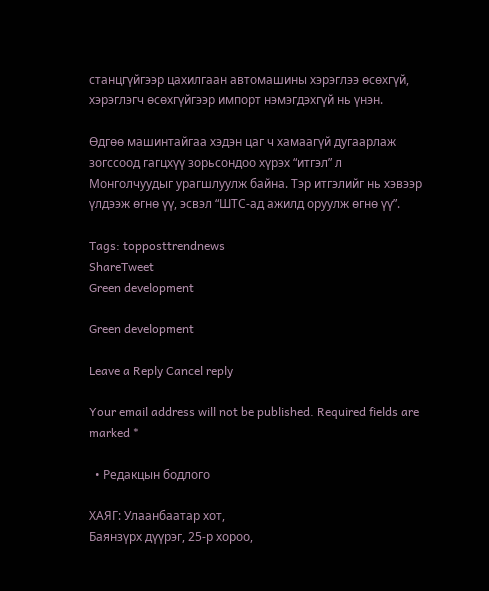станцгүйгээр цахилгаан автомашины хэрэглээ өсөхгүй, хэрэглэгч өсөхгүйгээр импорт нэмэгдэхгүй нь үнэн.

Өдгөө машинтайгаа хэдэн цаг ч хамаагүй дугаарлаж зогссоод гагцхүү зорьсондоо хүрэх “итгэл” л Монголчуудыг урагшлуулж байна. Тэр итгэлийг нь хэвээр үлдээж өгнө үү, эсвэл “ШТС-ад ажилд оруулж өгнө үү”.

Tags: topposttrendnews
ShareTweet
Green development

Green development

Leave a Reply Cancel reply

Your email address will not be published. Required fields are marked *

  • Редакцын бодлого

ХАЯГ: Улаанбаатар хот,
Баянзүрх дүүрэг, 25-р хороо,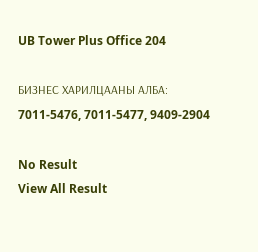UB Tower Plus Office 204

БИЗНЕС ХАРИЛЦААНЫ АЛБА: 7011-5476, 7011-5477, 9409-2904

No Result
View All Result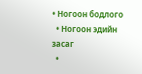• Ногоон бодлого
  • Ногоон эдийн засаг
  •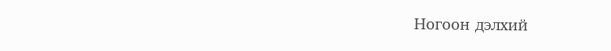Ногоон дэлхий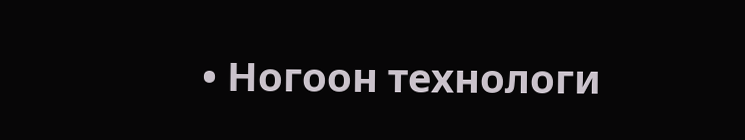• Ногоон технологи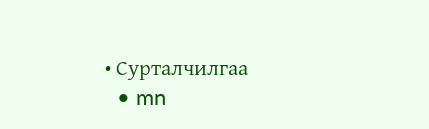• Сурталчилгаа
  • mn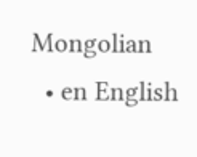Mongolian
  • en English